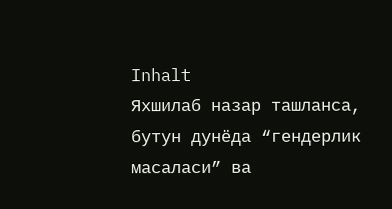Inhalt
Яхшилаб назар ташланса, бутун дунёда “гендерлик масаласи” ва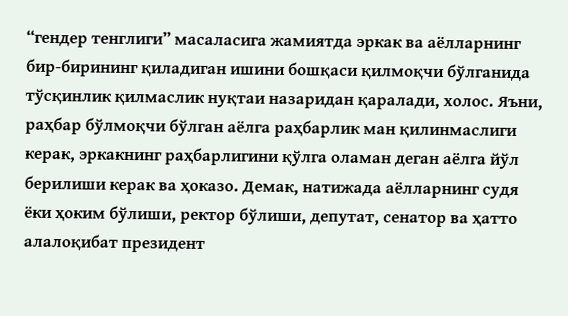“гендер тенглиги” масаласига жамиятда эркак ва аёлларнинг бир-бирининг қиладиган ишини бошқаси қилмоқчи бўлганида тўсқинлик қилмаслик нуқтаи назаридан қаралади, холос. Яъни, раҳбар бўлмоқчи бўлган аёлга раҳбарлик ман қилинмаслиги керак, эркакнинг раҳбарлигини қўлга оламан деган аёлга йўл берилиши керак ва ҳоказо. Демак, натижада аёлларнинг судя ёки ҳоким бўлиши, ректор бўлиши, депутат, сенатор ва ҳатто алалоқибат президент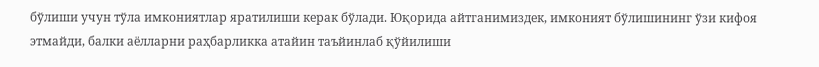бўлиши учун тўла имкониятлар яратилиши керак бўлади. Юқорида айтганимиздек, имконият бўлишининг ўзи кифоя этмайди, балки аёлларни раҳбарликка атайин таъйинлаб қўйилиши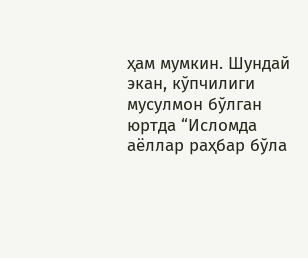ҳам мумкин. Шундай экан, кўпчилиги мусулмон бўлган юртда “Исломда аёллар раҳбар бўла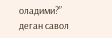оладими?” деган савол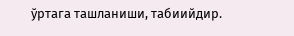ўртага ташланиши, табиийдир.